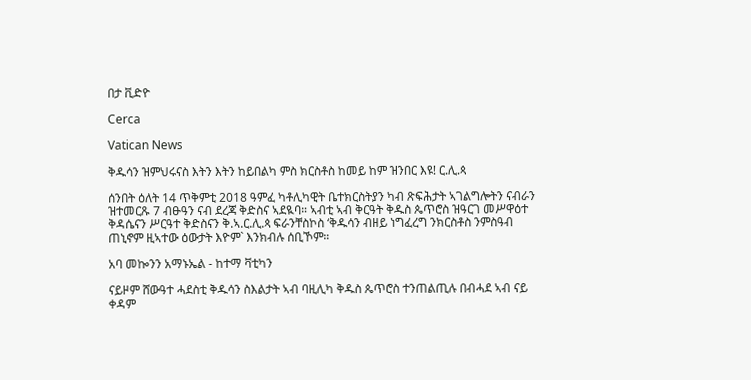በታ ቪድዮ

Cerca

Vatican News

ቅዱሳን ዝምህሩናስ እትን እትን ከይበልካ ምስ ክርስቶስ ከመይ ከም ዝንበር እዩ! ር.ሊ.ጳ

ሰንበት ዕለት 14 ጥቅምቲ 2018 ዓምፈ ካቶሊካዊት ቤተክርስትያን ካብ ጽፍሕታት ኣገልግሎትን ናብራን ዝተመርጹ 7 ብፁዓን ናብ ደረጃ ቅድስና ኣደዪባ። ኣብቲ ኣብ ቅርዓት ቅዱስ ጴጥሮስ ዝዓርገ መሥዋዕተ ቅዳሴናን ሥርዓተ ቅድስናን ቅ.ኣ.ር.ሊ.ጳ ፍራንቸስኮስ ‘ቅዱሳን ብዘይ ነግፈረግ ንክርስቶስ ንምስዓብ ጠኒኖም ዚኣተው ዕውታት እዮም` እንክብሉ ሰቢኾም።

አባ መኰንን አማኑኤል - ከተማ ቫቲካን

ናይዞም ሸውዓተ ሓደስቲ ቅዱሳን ስእልታት ኣብ ባዚሊካ ቅዱስ ጴጥሮስ ተንጠልጢሉ በብሓደ ኣብ ናይ ቀዳም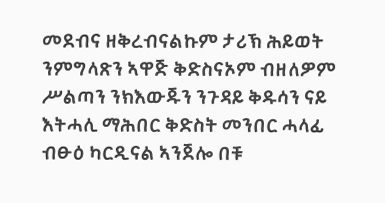መደብና ዘቅረብናልኩም ታሪኽ ሕይወት ንምግላጽን ኣዋጅ ቅድስናኦም ብዘለዎም ሥልጣን ንክእውጁን ንጉዳይ ቅዱሳን ናይ እትሓሊ ማሕበር ቅድስት መንበር ሓላፊ ብፁዕ ካርዲናል ኣንጀሎ በቹ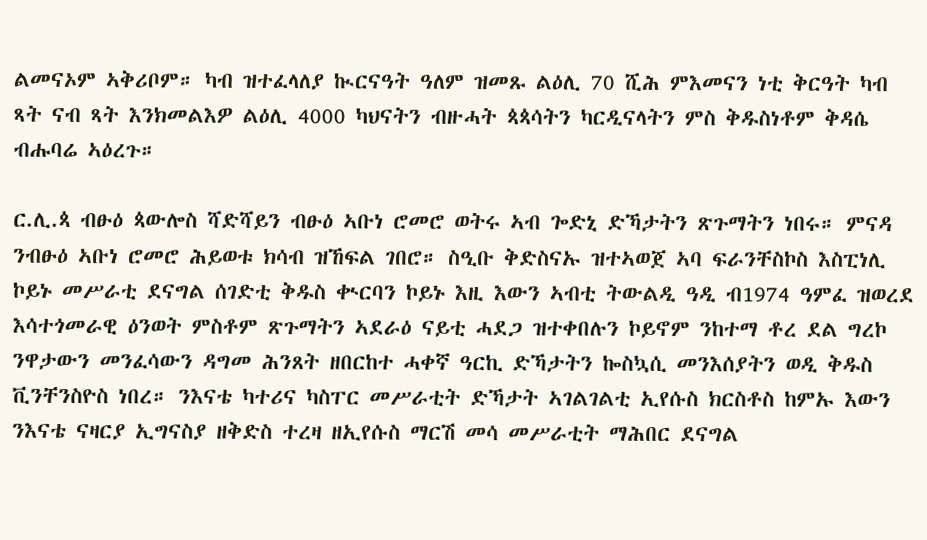ልመናኦም ኣቅሪቦም። ካብ ዝተፈላለያ ኲርናዓት ዓለም ዝመጹ ልዕሊ 70 ሺሕ ምእመናን ነቲ ቅርዓት ካብ ጻት ናብ ጻት እንክመልእዎ ልዕሊ 4000 ካህናትን ብዙሓት ጳጳሳትን ካርዲናላትን ምስ ቅዱስነቶም ቅዳሴ ብሑባሬ ኣዕረጉ።

ር.ሊ.ጳ ብፁዕ ጳውሎስ ሻድሻይን ብፁዕ ኣቡነ ሮመሮ ወትሩ ኣብ ጐድኒ ድኻታትን ጽጉማትን ነበሩ። ምናዳ ንብፁዕ ኣቡነ ሮመሮ ሕይወቱ ክሳብ ዝኸፍል ገበሮ። ስዒቡ ቅድስናኡ ዝተኣወጀ ኣባ ፍራንቸስኮስ እስፒነሊ ኮይኑ መሥራቲ ደናግል ሰገድቲ ቅዱስ ቊርባን ኮይኑ እዚ እውን ኣብቲ ትውልዲ ዓዲ ብ1974 ዓምፈ ዝወረደ እሳተጎመራዊ ዕንወት ምስቶም ጽጉማትን ኣደራዕ ናይቲ ሓደጋ ዝተቀበሉን ኮይኖም ንከተማ ቶረ ደል ግረኮ ንዋታውን መንፈሳውን ዳግመ ሕንጸት ዘበርከተ ሓቀኛ ዓርኪ ድኻታትን ኰስኳሲ መንእሰያትን ወዲ ቅዱስ ቪንቸንስዮስ ነበረ። ንእናቴ ካተሪና ካስፐር መሥራቲት ድኻታት ኣገልገልቲ ኢየሱስ ክርስቶስ ከምኡ እውን ንእናቴ ናዛርያ ኢግናስያ ዘቅድስ ተረዛ ዘኢየሱስ ማርሽ መሳ መሥራቲት ማሕበር ደናግል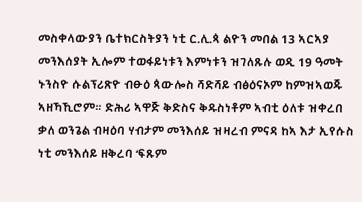መስቀላውያን ቤተክርስትያን ነቲ ር.ሊ.ጳ ልዮን መበል 13 ኣርኣያ መንእሰያት ኢሎም ተወፋይነቱን እምነቱን ዝገለጹሉ ወዲ 19 ዓመት ኑንስዮ ሱልፕሪጽዮ ብፁዕ ጳውሎስ ሻድሻይ ብፅዕናኦም ከምዝኣወጁ ኣዘኻኺሮም። ድሕሪ ኣዋጅ ቅድስና ቅዱስነቶም ኣብቲ ዕለቱ ዝቀረበ ቃለ ወንጌል ብዛዕባ ሃብታም መንእሰይ ዝዛረብ ምናዳ ከኣ እታ ኢየሱስ ነቲ መንእሰይ ዘቅረባ ‘ፍጹም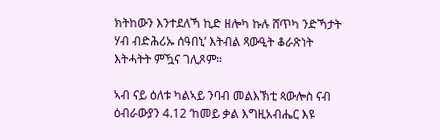ክትከውን እንተደለኻ ኪድ ዘሎካ ኩሉ ሸጥካ ንድኻታት ሃብ ብድሕሪኡ ሰዓበኒ’ እትብል ጻውዒት ቆራጽነት እትሓትት ምዃና ገሊጾም።

ኣብ ናይ ዕለቱ ካልኣይ ንባብ መልእኽቲ ጳውሎስ ናብ ዕብራውያን 4.12 ‘ከመይ ቃል እግዚአብሔር እዩ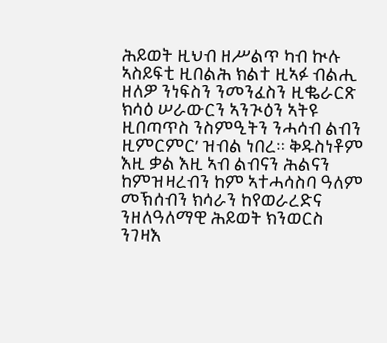ሕይወት ዚህብ ዘሥልጥ ካብ ኲሉ ኣስይፍቲ ዚበልሕ ክልተ ዚኣፉ ብልሒ ዘለዎ ንነፍስን ንመንፈስን ዚቈራርጽ ክሳዕ ሠራውርን ኣንጒዕን ኣትዩ ዚበጣጥስ ንስምዒትን ንሓሳብ ልብን ዚምርምር’ ዝብል ነበረ። ቅዱስነቶም እዚ ቃል እዚ ኣብ ልብናን ሕልናን ከምዝዛረብን ከም ኣተሓሳስባ ዓለም መኽሰብን ክሳራን ከየወራረድና ንዘለዓለማዊ ሕይወት ክንወርስ ንገዛእ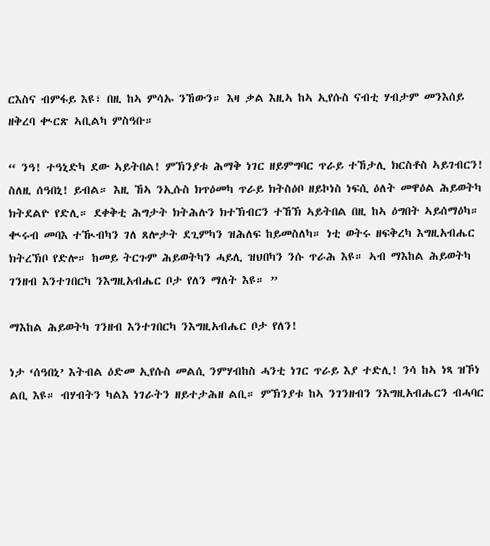ርእስና ብምፋይ እዩ፣ በዚ ከኣ ምሳኡ ንኸውን። እዛ ቃል እዚኣ ከኣ ኢየሱስ ናብቲ ሃብታም መንእሰይ ዘቅረባ ቊርጽ ኣቢልካ ምስዓቡ።

“ ንዓ! ተዓኒድካ ደው ኣይትበል! ምኽንያቱ ሕማቅ ነገር ዘይምግባር ጥራይ ተኸታሊ ክርስቶስ ኣይገብርን! ስለዚ ሰዓበኒ! ይብል። እዚ ኸኣ ንኢሱስ ክጥዕመካ ጥራይ ክትስዕቦ ዘይኮነስ ነፍሲ ዕለት መዋዕል ሕይወትካ ክትደልዮ የድሊ። ደቀቅቲ ሕግታት ክትሕሉን ክተኽብርን ተኸኽ ኣይትበል በዚ ከኣ ዕግበት ኣይሰማዕካ። ቊሩብ መባእ ተዂብካን ገለ ጸሎታት ደጊምካን ዝሕለፍ ከይመስለካ። ነቲ ወትሩ ዘፍቅረካ እግዚአብሔር ክትረኽቦ የድሎ። ከመይ ትርጉም ሕይወትካን ሓይሊ ዝህበካን ንሱ ጥራሕ እዩ። ኣብ ማእከል ሕይወትካ ገንዘብ እንተገበርካ ንእግዚአብሔር ቦታ የለን ማለት እዩ። ”

ማእከል ሕይወትካ ገንዘብ እንተገበርካ ንእግዚአብሔር ቦታ የለን!

ነታ ‘ሰዓበኒ’ እትብል ዕድመ ኢየሱስ መልሲ ንምሃብከስ ሓንቲ ነገር ጥራይ እያ ተድሊ! ንሳ ከኣ ነጻ ዝኾነ ልቢ እዩ። ብሃብትን ካልእ ነገራትን ዘይተታሕዘ ልቢ። ምኽንያቱ ከኣ ንገንዘብን ንእግዚአብሔርን ብሓባር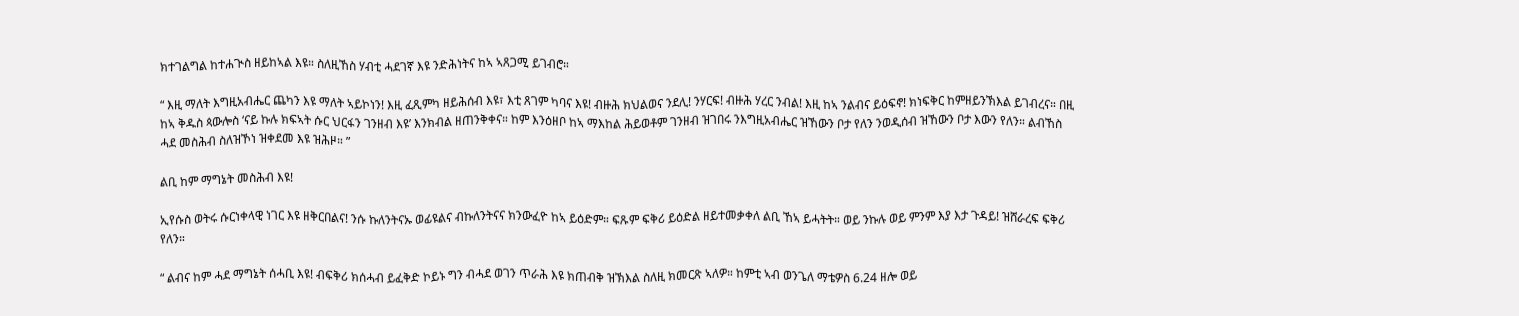ክተገልግል ከተሐጒስ ዘይከኣል እዩ። ስለዚኸስ ሃብቲ ሓደገኛ እዩ ንድሕነትና ከኣ ኣጸጋሚ ይገብሮ።

“ እዚ ማለት እግዚአብሔር ጨካን እዩ ማለት ኣይኮነን! እዚ ፈጺምካ ዘይሕሰብ እዩ፣ እቲ ጸገም ካባና እዩ! ብዙሕ ክህልወና ንደሊ! ንሃርፍ! ብዙሕ ሃረር ንብል! እዚ ከኣ ንልብና ይዕፍኖ! ክነፍቅር ከምዘይንኽእል ይገብረና። በዚ ከኣ ቅዱስ ጳውሎስ ‘ናይ ኩሉ ክፍኣት ሱር ህርፋን ገንዘብ እዩ’ እንክብል ዘጠንቅቀና። ከም እንዕዘቦ ከኣ ማእከል ሕይወቶም ገንዘብ ዝገበሩ ንእግዚአብሔር ዝኸውን ቦታ የለን ንወዲሰብ ዝኸውን ቦታ እውን የለን። ልብኸስ ሓደ መስሕብ ስለዝኾነ ዝቀደመ እዩ ዝሕዞ። ”

ልቢ ከም ማግኔት መስሕብ እዩ!

ኢየሱስ ወትሩ ሱርነቀላዊ ነገር እዩ ዘቅርበልና! ንሱ ኩለንትናኡ ወፊዩልና ብኩለንትናና ክንውፈዮ ከኣ ይዕድም። ፍጹም ፍቅሪ ይዕድል ዘይተመቃቀለ ልቢ ኸኣ ይሓትት። ወይ ንኩሉ ወይ ምንም እያ እታ ጉዳይ! ዝሸራረፍ ፍቅሪ የለን።

“ ልብና ከም ሓደ ማግኔት ሰሓቢ እዩ! ብፍቅሪ ክሰሓብ ይፈቅድ ኮይኑ ግን ብሓደ ወገን ጥራሕ እዩ ክጠብቅ ዝኽእል ስለዚ ክመርጽ ኣለዎ። ከምቲ ኣብ ወንጌለ ማቴዎስ 6.24 ዘሎ ወይ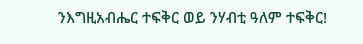ንእግዚአብሔር ተፍቅር ወይ ንሃብቲ ዓለም ተፍቅር!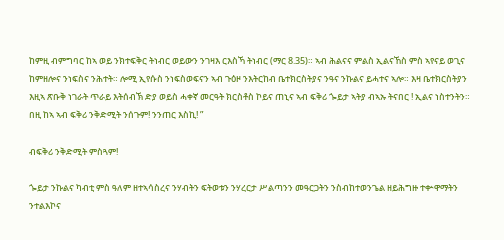ከምዚ ብምግባር ከኣ ወይ ንክተፍቅር ትነብር ወይውን ንገዛእ ርእስኻ ትነብር (ማር 8.35)። ኣብ ሕልናና ምልስ ኢልናኸስ ምስ ኣየናይ ወጊና ከምዘሎና ንነፍስና ንሕተት። ሎሚ ኢየሱስ ንነፍስወፍናን ኣብ ጉዕዞ ንእትርከብ ቤተክርስትያና ንዓና ንኩልና ይሓተና ኣሎ። እዛ ቤተክርስትያን እዚኣ ጽቡቅ ነገራት ጥራይ እትሰብኽ ድያ ወይስ ሓቀኛ መርዓት ክርስቶስ ኮይና ጠኒና ኣብ ፍቅሪ ጐይታ ኣትያ ብኣኡ ትናበር ! ኢልና ነስተንትን። በዚ ከኣ ኣብ ፍቅሪ ንቅድሚት ንሰጉም! ንንጠር እስኪ! ”

ብፍቅሪ ንቅድሚት ምስጓም!

ጐይታ ንኩልና ካብቲ ምስ ዓለም ዘተኣሳስረና ንሃብትን ፍትወቱን ንሃረርታ ሥልጣንን መዓርጋትን ንስብከተወንጌል ዘይሕግዙ ተቍዋማትን ንተልእኮና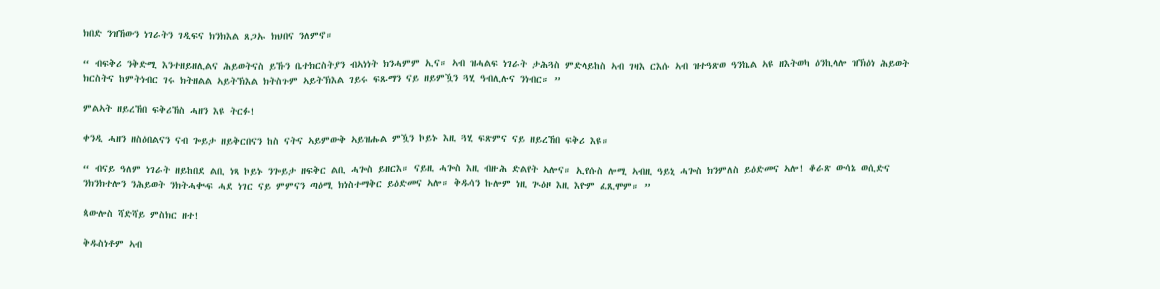ክበድ ንዝኸውን ነገራትን ገዲፍና ክንክእል ጸጋኡ ክህበና ንለምኖ።

“ ብፍቅሪ ንቅድሚ እንተዘይዘሊልና ሕይወትናስ ይኹን ቤተክርስትያን ብኣነነት ክንሓምም ኢና። ኣብ ዝሓልፍ ነገራት ታሕጓስ ምድላይከስ ኣብ ገዛእ ርእሱ ኣብ ዝተዓጽወ ዓንኬል ኣዩ ዘእትወካ ዕንኪላሎ ዝኽዕነ ሕይወት ክርስትና ከምትነብር ገሩ ክትዘልል ኣይትኽእል ክትስጉም ኣይትኽእል ገይሩ ፍጹማን ናይ ዘይምዃን ጓሂ ዓብሊሉና ንነብር። ”

ምልኣት ዘይረኸበ ፍቅሪኸስ ሓዘን እዩ ትርፉ!

ቀንዲ ሓዘን ዘስዕበልናን ናብ ጐይታ ዘይቅርበናን ከስ ናትና ኣይምውቅ ኣይዝሑል ምዃን ኮይኑ እዚ ጓሂ ፍጽምና ናይ ዘይረኸበ ፍቅሪ እዩ።

“ ብናይ ዓለም ነገራት ዘይከበደ ልቢ ነጻ ኮይኑ ንጐይታ ዘፍቅር ልቢ ሓጐስ ይዘርእ። ናይዚ ሓጐስ እዚ ብዙሕ ድልየት ኣሎና። ኢየሱስ ሎሚ ኣብዚ ዓይኒ ሓጐስ ክንምለስ ይዕድመና ኣሎ! ቆራጽ ውሳኔ ወሲድና ንክንክተሎን ንሕይወት ንክትሓቊፍ ሓደ ነገር ናይ ምምናን ጣዕሚ ክነስተማቅር ይዕድመና ኣሎ። ቅዱሳን ኩሎም ነዚ ጒዕዞ እዚ እዮም ፈጺሞም። ”

ጳውሎስ ሻድሻይ ምስክር ዘተ!

ቅዱስነቶም ኣብ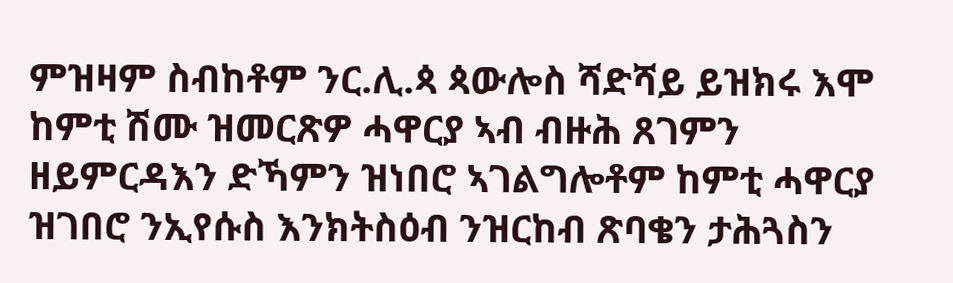ምዝዛም ስብከቶም ንር.ሊ.ጳ ጳውሎስ ሻድሻይ ይዝክሩ እሞ ከምቲ ሽሙ ዝመርጽዎ ሓዋርያ ኣብ ብዙሕ ጸገምን ዘይምርዳእን ድኻምን ዝነበሮ ኣገልግሎቶም ከምቲ ሓዋርያ ዝገበሮ ንኢየሱስ እንክትስዕብ ንዝርከብ ጽባቄን ታሕጓስን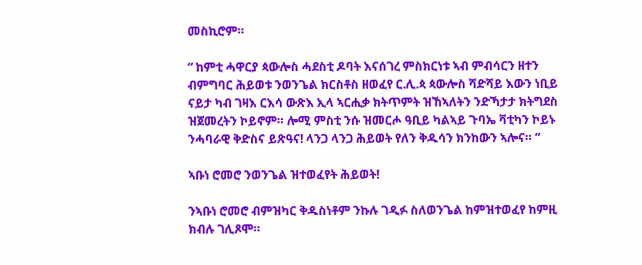መስኪሮም።

“ ከምቲ ሓዋርያ ጳውሎስ ሓደስቲ ዶባት እናሰገረ ምስክርነቱ ኣብ ምብሳርን ዘተን ብምግባር ሕይወቱ ንወንጌል ክርስቶስ ዘወፈየ ር.ሊ.ጳ ጳውሎስ ሻድሻይ እውን ነቢይ ናይታ ካብ ገዛእ ርእሳ ውጽእ ኢላ ኣርሒቃ ክትጥምት ዝኸኣለትን ንድኻታታ ክትግደስ ዝጀመረትን ኮይኖም። ሎሚ ምስቲ ንሱ ዝመርሖ ዓቢይ ካልኣይ ጉባኤ ቫቲካን ኮይኑ ንሓባራዊ ቅድስና ይጽዓና! ላንጋ ላንጋ ሕይወት የለን ቅዱሳን ክንከውን ኣሎና። ”

ኣቡነ ሮመሮ ንወንጌል ዝተወፈየት ሕይወት!

ንኣቡነ ሮመሮ ብምዝካር ቅዱስነቶም ንኩሉ ገዲፉ ስለወንጌል ከምዝተወፈየ ከምዚ ክብሉ ገሊጾሞ።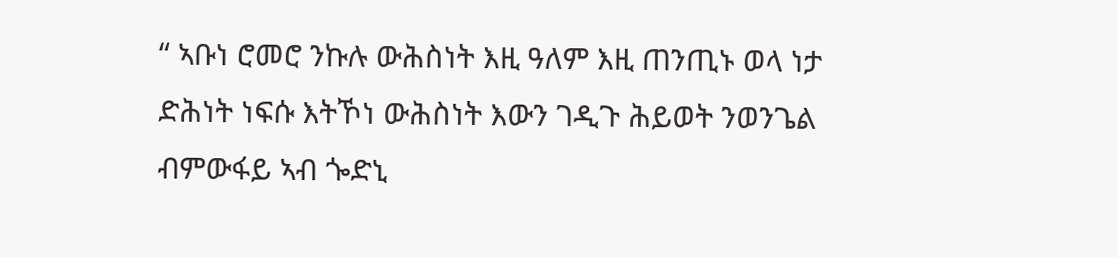“ ኣቡነ ሮመሮ ንኩሉ ውሕስነት እዚ ዓለም እዚ ጠንጢኑ ወላ ነታ ድሕነት ነፍሱ እትኾነ ውሕስነት እውን ገዲጉ ሕይወት ንወንጌል ብምውፋይ ኣብ ጐድኒ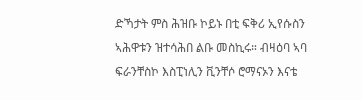ድኻታት ምስ ሕዝቡ ኮይኑ በቲ ፍቅሪ ኢየሱስን ኣሕዋቱን ዝተሳሕበ ልቡ መስኪሩ። ብዛዕባ ኣባ ፍራንቸስኮ እስፒነሊን ቪንቸሶ ሮማናኦን እናቴ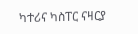ካተሪና ካስፐር ናዛርያ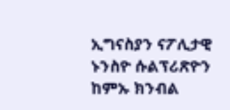ኢግናስያን ናፖሊታዊ ኑንስዮ ሱልፕሪጽዮን ከምኡ ክንብል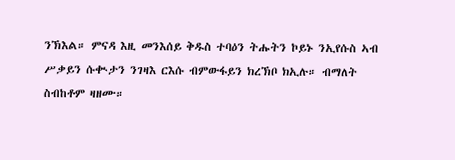ንኽእል። ምናዳ እዚ መንእሰይ ቅዱስ ተባዕን ትሑትን ኮይኑ ንኢየሱስ ኣብ ሥቃይን ሱቊታን ንገዛእ ርእሱ ብምውፋይን ክረኽቦ ክኢሉ። ብማለት ስብከቶም ዛዘሙ።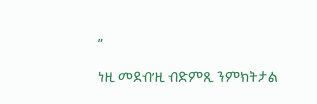”

ነዚ መደብ’ዚ ብድምጺ ንምክትታል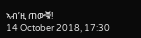ኣብ’ዚ ጠውቑ!
14 October 2018, 17:30